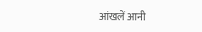आंखलें आनी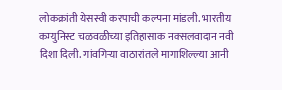लोकक्रांती येसस्वी करपाची कल्पना मांडली. भारतीय कम्युनिस्ट चळवळीच्या इतिहासाक नक्सलवादान नवी दिशा दिली. गांवगिऱ्या वाठारांतले मागाशिल्ल्या आनी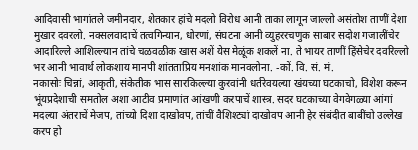आदिवासी भागांतले जमीनदार, शेतकार हांचे मदलो विरोध आनी ताका लागून जाल्लो असंतोश ताणीं देशा मुखार दवरलो. नक्सलवादाचें तत्वगिन्यान, धोरणां, संघटना आनी व्युहररचणुक साबार सदोश गजालींचेर आदारिल्ले आशिल्ल्यान तांचे चळवळीक खास अशें येस मेळूंक शकलें ना. ते भायर ताणीं हिंसेचेर दवरिल्लो भर आनी भावार्थ लोकशाय मानपी शांतताप्रिय मनशांक मानवलोना. -कों. वि. सं. मं.
नकासोः चिन्नां, आकृती, संकेतीक भास सारकिल्ल्या कुरवांनी धर्तरेवयल्या खंयच्या घटकाचो, विशेश करून भूंयप्रदेशाची समतोल अशा आटीव प्रमाणांत आंखणी करपाचें शास्त्र. सदर घटकाच्या वेगवेगळ्या आंगां मदल्या अंतराचें मेजप, तांच्यो दिशा दाखोवप, तांचीं वैशिश्ट्यां दाखोवप आनी हेर संबंदीत बाबींचो उल्लेख करप हो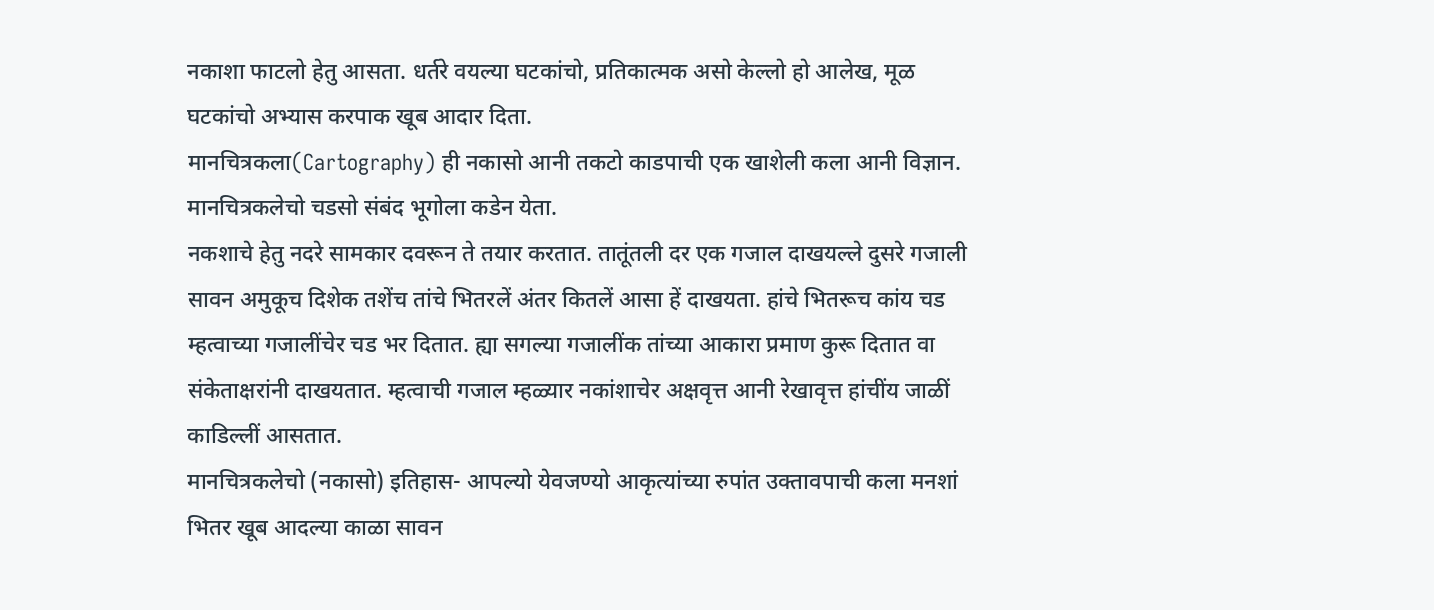नकाशा फाटलो हेतु आसता. धर्तरे वयल्या घटकांचो, प्रतिकात्मक असो केल्लो हो आलेख, मूळ घटकांचो अभ्यास करपाक खूब आदार दिता.
मानचित्रकला(Cartography) ही नकासो आनी तकटो काडपाची एक खाशेली कला आनी विज्ञान. मानचित्रकलेचो चडसो संबंद भूगोला कडेन येता.
नकशाचे हेतु नदरे सामकार दवरून ते तयार करतात. तातूंतली दर एक गजाल दाखयल्ले दुसरे गजाली सावन अमुकूच दिशेक तशेंच तांचे भितरलें अंतर कितलें आसा हें दाखयता. हांचे भितरूच कांय चड म्हत्वाच्या गजालींचेर चड भर दितात. ह्या सगल्या गजालींक तांच्या आकारा प्रमाण कुरू दितात वा संकेताक्षरांनी दाखयतात. म्हत्वाची गजाल म्हळ्यार नकांशाचेर अक्षवृत्त आनी रेखावृत्त हांचींय जाळीं काडिल्लीं आसतात.
मानचित्रकलेचो (नकासो) इतिहास- आपल्यो येवजण्यो आकृत्यांच्या रुपांत उक्तावपाची कला मनशां भितर खूब आदल्या काळा सावन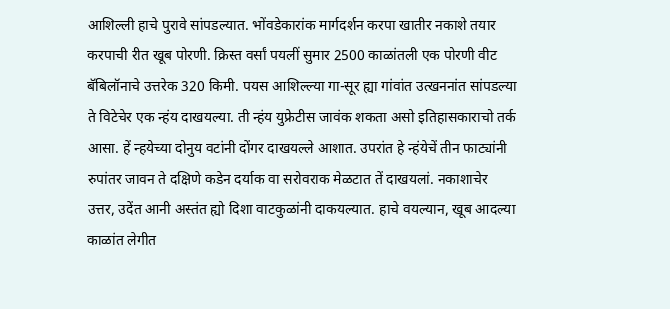आशिल्ली हाचे पुरावे सांपडल्यात. भोंवडेकारांक मार्गदर्शन करपा खातीर नकाशे तयार करपाची रीत खूब पोरणी. क्रिस्त वर्सां पयलीं सुमार 2500 काळांतली एक पोरणी वीट बॅबिलॉनाचे उत्तरेक 320 किमी. पयस आशिल्ल्या गा-सूर ह्या गांवांत उत्खननांत सांपडल्या ते विटेचेर एक न्हंय दाखयल्या. ती न्हंय युफ्रेटीस जावंक शकता असो इतिहासकाराचो तर्क आसा. हें न्हयेच्या दोनुय वटांनी दोंगर दाखयल्ले आशात. उपरांत हे न्हंयेचें तीन फाट्यांनी रुपांतर जावन ते दक्षिणे कडेन दर्याक वा सरोवराक मेळटात तें दाखयलां. नकाशाचेर उत्तर, उदेंत आनी अस्तंत ह्यो दिशा वाटकुळांनी दाकयल्यात. हाचे वयल्यान, खूब आदल्या काळांत लेगीत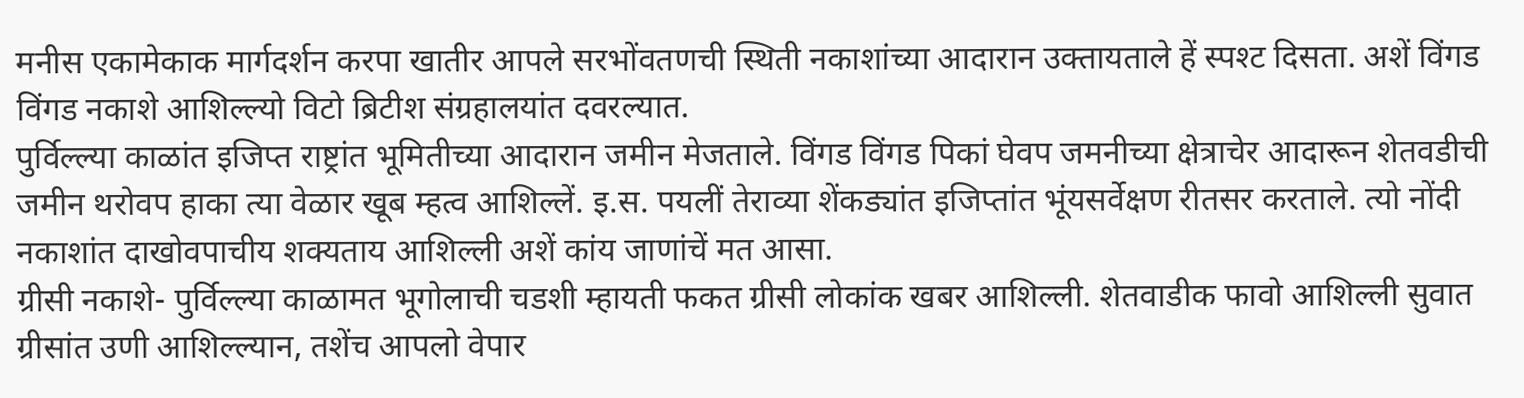मनीस एकामेकाक मार्गदर्शन करपा खातीर आपले सरभोंवतणची स्थिती नकाशांच्या आदारान उक्तायताले हें स्पश्ट दिसता. अशें विंगड विंगड नकाशे आशिल्ल्यो विटो ब्रिटीश संग्रहालयांत दवरल्यात.
पुर्विल्ल्या काळांत इजिप्त राष्ट्रांत भूमितीच्या आदारान जमीन मेजताले. विंगड विंगड पिकां घेवप जमनीच्या क्षेत्राचेर आदारून शेतवडीची जमीन थरोवप हाका त्या वेळार खूब म्हत्व आशिल्लें. इ.स. पयलीं तेराव्या शेंकड्यांत इजिप्तांत भूंयसर्वेक्षण रीतसर करताले. त्यो नोंदी नकाशांत दाखोवपाचीय शक्यताय आशिल्ली अशें कांय जाणांचें मत आसा.
ग्रीसी नकाशे- पुर्विल्ल्या काळामत भूगोलाची चडशी म्हायती फकत ग्रीसी लोकांक खबर आशिल्ली. शेतवाडीक फावो आशिल्ली सुवात ग्रीसांत उणी आशिल्ल्यान, तशेंच आपलो वेपार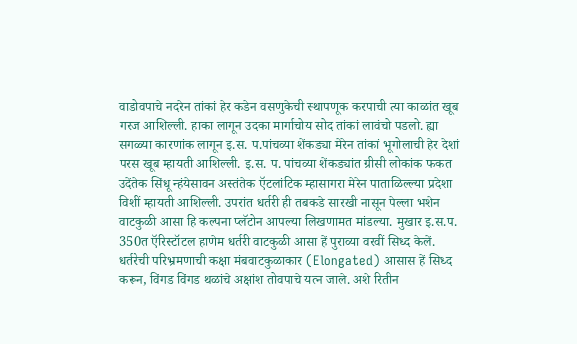वाडोवपाचे नदरेन तांकां हेर कडेन वसणुकेची स्थापणूक करपाची त्या काळांत खूब गरज आशिल्ली. हाका लागून उदका मार्गाचोय सोद तांकां लावंचो पडलो. ह्या सगळ्या कारणांक लागून इ.स. प.पांचव्या शेंकड्या मेरेन तांकां भूगोलाची हेर देशां परस खूब म्हायती आशिल्ली. इ.स. प. पांचव्या शेंकड्यांत ग्रीसी लोकांक फकत उदेंतेक सिंधू न्हंयेसावन अस्तंतेक ऍटलांटिक म्हासागरा मेरेन पाताळिल्ल्या प्रदेशा विशीं म्हायती आशिल्ली. उपरांत धर्तरी ही तबकडे सारखी नासून पेल्ला भशेन वाटकुळी आसा हि कल्पना प्लॅटोन आपल्या लिखणामत मांडल्या. मुखार इ.स.प. 350त ऍरिस्टॉटल हाणेम धर्तरी वाटकुळी आसा हें पुराव्या वरवीं सिध्द केलें. धर्तरेची परिभ्रमणाची कक्षा मंबवाटकुळाकार (Elongated) आसास हें सिध्द करून, विंगड विंगड थळांचे अक्षांश तोवपाचे यत्न जाले. अशे रितीन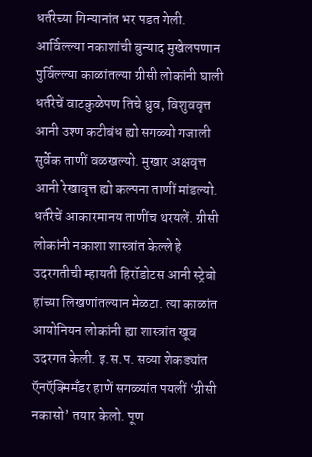धर्तरेच्या गिन्यानांत भर पडत गेली.
आर्विल्ल्या नकाशांची बुन्याद मुखेलपणान पुर्विल्ल्या काळांतल्या ग्रीसी लोकांनी घाली धर्तरेचें वाटकुळेपण तिचे ध्रुव, विशुववृत्त आनी उश्ण कटीबंध ह्यो सगळ्यो गजाली सुर्वेक ताणीं वळखल्यो. मुखार अक्षवृत्त आनी रेखावृत्त ह्यो कल्पना ताणीं मांडल्यो. धर्तरेचें आकारमानय ताणींच थरयलें. ग्रीसी लोकांनी नकाशा शास्त्रांत केल्ले हे उदरगतीची म्हायती हिरॉडोटस आनी स्ट्रेबो हांच्या लिखणांतल्यान मेळटा. त्या काळांत आयोनियन लोकांनी ह्या शास्त्रांत खूब उदरगत केली. इ.स.प. सव्या शेकड्यांत ऍनऍक्मिमॅंडर हाणें सगळ्यांत पयलीं ‘ग्रीसी नकासो’ तयार केलो. पूण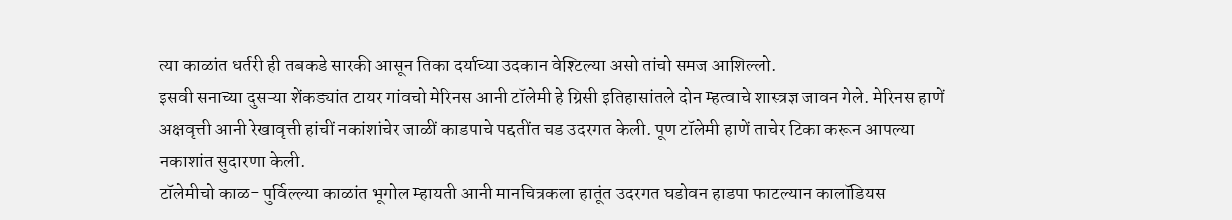त्या काळांत धर्तरी ही तबकडे सारकी आसून तिका दर्याच्या उदकान वेश्टिल्या असो तांचो समज आशिल्लो.
इसवी सनाच्या दुसऱ्या शेंकड्यांत टायर गांवचो मेरिनस आनी टॉलेमी हे ग्रिसी इतिहासांतले दोन म्हत्वाचे शास्त्रज्ञ जावन गेले. मेरिनस हाणें अक्षवृत्ती आनी रेखावृत्ती हांचीं नकांशांचेर जाळीं काडपाचे पद्दतींत चड उदरगत केली. पूण टॉलेमी हाणें ताचेर टिका करून आपल्या नकाशांत सुदारणा केली.
टॉलेमीचो काळ- पुर्विल्ल्या काळांत भूगोल म्हायती आनी मानचित्रकला हातूंत उदरगत घडोवन हाडपा फाटल्यान कालॉडियस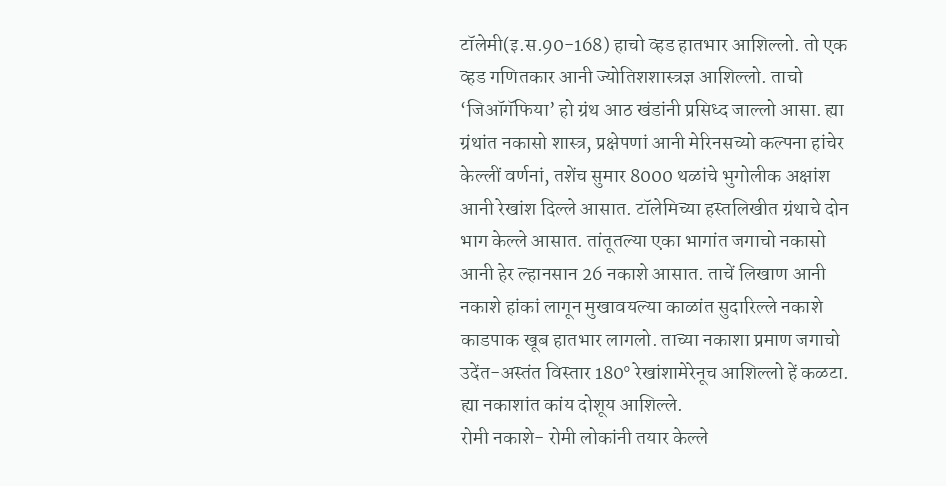टॉलेमी(इ.स.90-168) हाचो व्हड हातभार आशिल्लो. तो एक व्हड गणितकार आनी ज्योतिशशास्त्रज्ञ आशिल्लो. ताचो ‘जिऑगॅफिया’ हो ग्रंथ आठ खंडांनी प्रसिध्द जाल्लो आसा. ह्या ग्रंथांत नकासो शास्त्र, प्रक्षेपणां आनी मेरिनसच्यो कल्पना हांचेर केल्लीं वर्णनां, तशेंच सुमार 8000 थळांचे भुगोलीक अक्षांश आनी रेखांश दिल्ले आसात. टॉलेमिच्या हस्तलिखीत ग्रंथाचे दोन भाग केल्ले आसात. तांतूतल्या एका भागांत जगाचो नकासो आनी हेर ल्हानसान 26 नकाशे आसात. ताचें लिखाण आनी नकाशे हांकां लागून मुखावयल्या काळांत सुदारिल्ले नकाशे काडपाक खूब हातभार लागलो. ताच्या नकाशा प्रमाण जगाचो उदेंत-अस्तंत विस्तार 180° रेखांशामेरेनूच आशिल्लो हें कळटा. ह्या नकाशांत कांय दोशूय आशिल्ले.
रोमी नकाशे- रोमी लोकांनी तयार केल्ले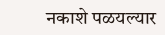नकाशे पळयल्यार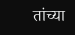तांच्या